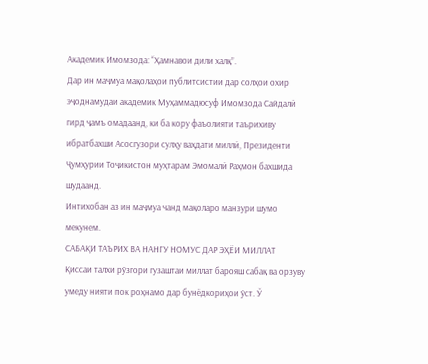Академик Имомзода: “Ҳамнавои дили халқ”.
Дар ин маҷмуа мақолаҳои публитсистии дар солҳои охир эҷоднамудаи академик Муҳаммадюсуф Имомзода Сайдалӣ гирд ҷамъ омадаанд, ки ба кору фаъолияти таърихиву ибратбахши Асосгузори сулҳу ваҳдати миллӣ, Президенти Ҷумҳурии Тоҷикистон муҳтарам Эмомалӣ Раҳмон бахшида шудаанд.
Интихобан аз ин маҷмуа чанд мақоларо манзури шумо мекунем.
САБАҚИ ТАЪРИХ ВА НАНГУ НОМУС ДАР ЭҲЁИ МИЛЛАТ
Қиссаи талхи рўзгори гузаштаи миллат барояш сабақ ва орзуву умеду нияти пок роҳнамо дар бунёдкориҳои ўст. Ў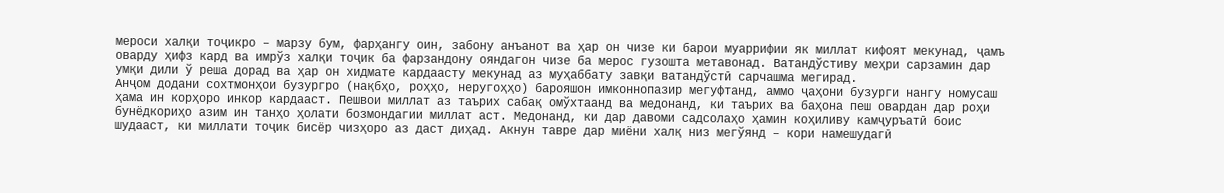мероси халқи тоҷикро – марзу бум, фарҳангу оин, забону анъанот ва ҳар он чизе ки барои муаррифии як миллат кифоят мекунад, ҷамъ оварду ҳифз кард ва имрўз халқи тоҷик ба фарзандону ояндагон чизе ба мерос гузошта метавонад. Ватандўстиву меҳри сарзамин дар умқи дили ў реша дорад ва ҳар он хидмате кардаасту мекунад аз муҳаббату завқи ватандўстӣ сарчашма мегирад.
Анҷом додани сохтмонҳои бузургро (нақбҳо, роҳҳо, неругоҳҳо) барояшон имконнопазир мегуфтанд, аммо ҷаҳони бузурги нангу номусаш ҳама ин корҳоро инкор кардааст. Пешвои миллат аз таърих сабақ омўхтаанд ва медонанд, ки таърих ва баҳона пеш овардан дар роҳи бунёдкориҳо азим ин танҳо ҳолати бозмондагии миллат аст. Медонанд, ки дар давоми садсолаҳо ҳамин коҳиливу камҷуръатӣ боис шудааст, ки миллати тоҷик бисёр чизҳоро аз даст диҳад. Акнун тавре дар миёни халқ низ мегўянд – кори намешудагӣ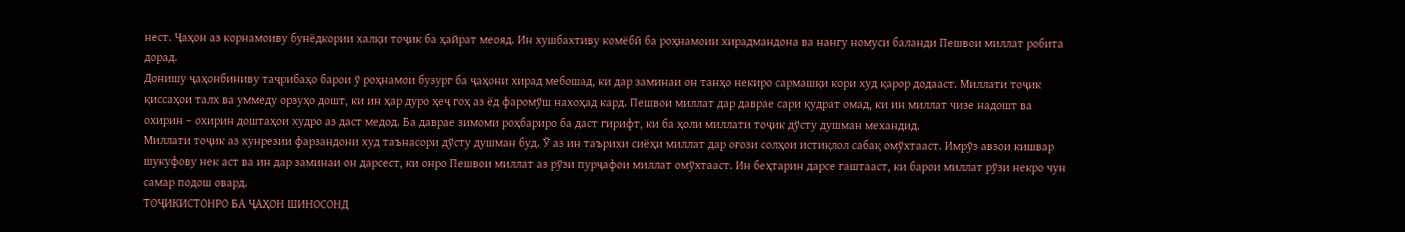нест. Ҷаҳон аз корнамоиву бунёдкории халқи тоҷик ба ҳайрат меояд. Ин хушбахтиву комёбӣ ба роҳнамоии хирадмандона ва нангу номуси баланди Пешвои миллат робита дорад.
Донишу ҷаҳонбиниву таҷрибаҳо барои ў роҳнамои бузург ба ҷаҳони хирад мебошад, ки дар заминаи он танҳо некиро сармашқи кори худ қарор додааст. Миллати тоҷик қиссаҳои талх ва уммеду орзуҳо дошт, ки ин ҳар дуро ҳеҷ гоҳ аз ёд фаромўш нахоҳад кард. Пешвои миллат дар даврае сари қудрат омад, ки ин миллат чизе надошт ва охирин – охирин доштаҳои худро аз даст медод. Ба даврае зимоми роҳбариро ба даст гирифт, ки ба ҳоли миллати тоҷик дўсту душман механдид.
Миллати тоҷик аз хунрезии фарзандони худ таънасори дўсту душман буд. Ў аз ин таърихи сиёҳи миллат дар оғози солҳои истиқлол сабақ омўхтааст. Имрўз авзои кишвар шукуфову нек аст ва ин дар заминаи он дарсест, ки онро Пешвои миллат аз рўзи пурҷафои миллат омўхтааст. Ин беҳтарин дарсе гаштааст, ки барои миллат рўзи некро чун самар подош овард.
ТОҶИКИСТОНРО БА ҶАҲОН ШИНОСОНД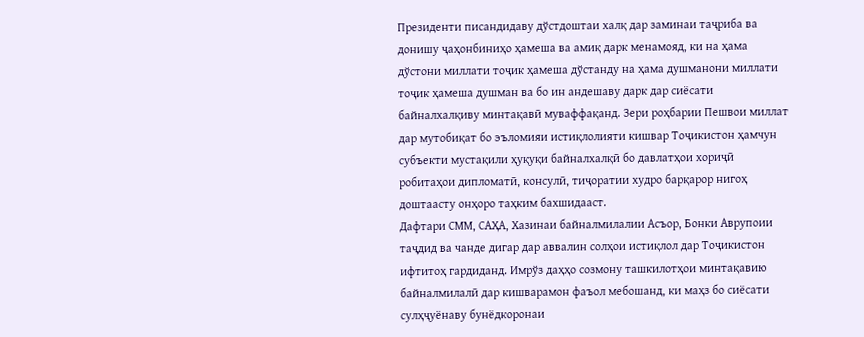Президенти писандидаву дўстдоштаи халқ дар заминаи таҷриба ва донишу ҷаҳонбиниҳо ҳамеша ва амиқ дарк менамояд, ки на ҳама дўстони миллати тоҷик ҳамеша дўстанду на ҳама душманони миллати тоҷик ҳамеша душман ва бо ин андешаву дарк дар сиёсати байналхалқиву минтақавӣ муваффақанд. Зери роҳбарии Пешвои миллат дар мутобиқат бо эъломияи истиқлолияти кишвар Тоҷикистон ҳамчун субъекти мустақили ҳуқуқи байналхалқӣ бо давлатҳои хориҷӣ робитаҳои дипломатӣ, консулӣ, тиҷоратии худро барқарор нигоҳ доштаасту онҳоро таҳким бахшидааст.
Дафтари СММ, САҲА, Хазинаи байналмилалии Асъор, Бонки Аврупоии таҷдид ва чанде дигар дар аввалин солҳои истиқлол дар Тоҷикистон ифтитоҳ гардиданд. Имрўз даҳҳо созмону ташкилотҳои минтақавию байналмилалӣ дар кишварамон фаъол мебошанд, ки маҳз бо сиёсати сулҳҷуёнаву бунёдкоронаи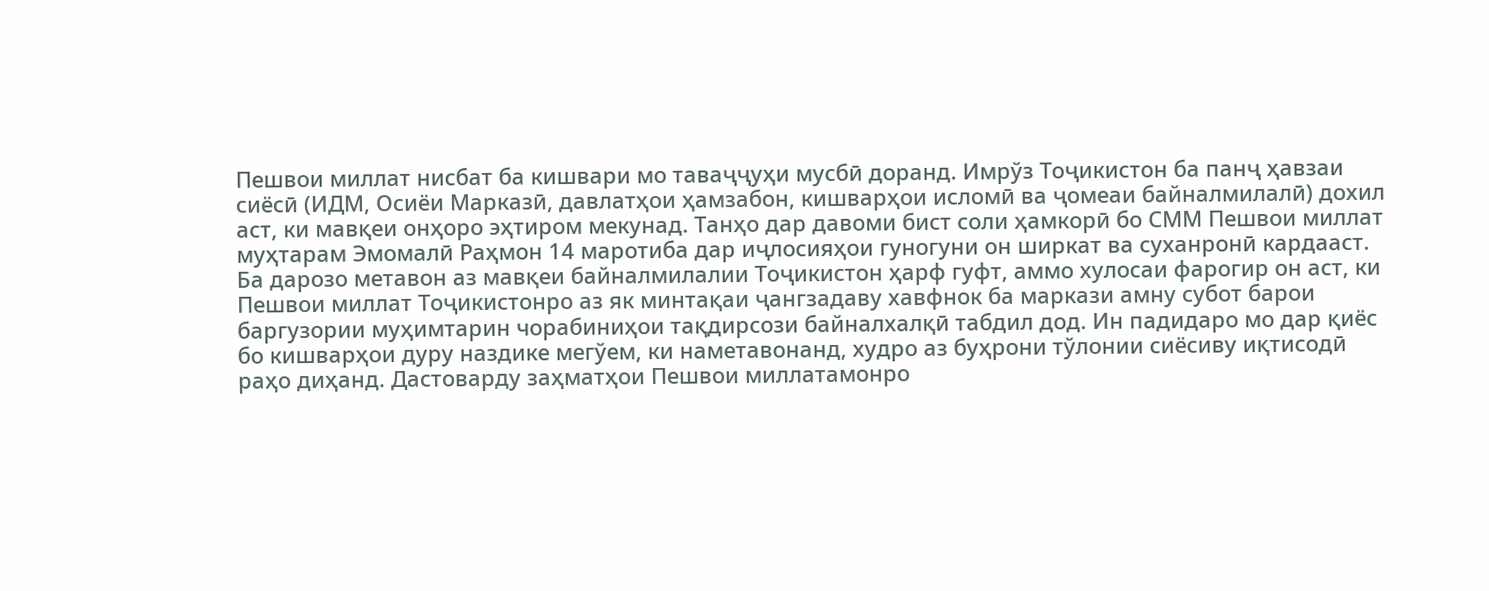Пешвои миллат нисбат ба кишвари мо таваҷҷуҳи мусбӣ доранд. Имрўз Тоҷикистон ба панҷ ҳавзаи сиёсӣ (ИДМ, Осиёи Марказӣ, давлатҳои ҳамзабон, кишварҳои исломӣ ва ҷомеаи байналмилалӣ) дохил аст, ки мавқеи онҳоро эҳтиром мекунад. Танҳо дар давоми бист соли ҳамкорӣ бо СММ Пешвои миллат муҳтарам Эмомалӣ Раҳмон 14 маротиба дар иҷлосияҳои гуногуни он ширкат ва суханронӣ кардааст.
Ба дарозо метавон аз мавқеи байналмилалии Тоҷикистон ҳарф гуфт, аммо хулосаи фарогир он аст, ки Пешвои миллат Тоҷикистонро аз як минтақаи ҷангзадаву хавфнок ба маркази амну субот барои баргузории муҳимтарин чорабиниҳои тақдирсози байналхалқӣ табдил дод. Ин падидаро мо дар қиёс бо кишварҳои дуру наздике мегўем, ки наметавонанд, худро аз буҳрони тўлонии сиёсиву иқтисодӣ раҳо диҳанд. Дастоварду заҳматҳои Пешвои миллатамонро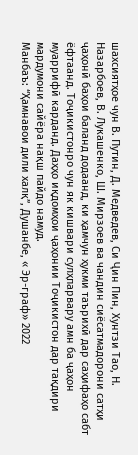шахсиятҳое чун В. Путин, Д. Медведев, Си Ҷин Пин, Хунтзи Тао, Н. Назарбоев, В. Лукашенко, Ш. Мирзоев ва чандин сиёсатмадорони сатҳи ҷаҳонӣ баҳои баланд додаанд, ки ҳамчун ҳукми таърихӣ дар саҳифаҳо сабт ёфтаанд. Тоҷикистонро чун як кишвари сулҳпарвару амн ба ҷаҳон муаррифӣ карданд. Даҳҳо иқдомҳои ҷаҳонии Тоҷикистон дар тақдири мардумони сайёра нақш пайдо намуд.
Манбаъ: “Ҳамнавои дили халқ”, Душанбе, « Эр-граф» 2022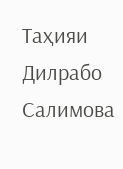Таҳияи Дилрабо Салимова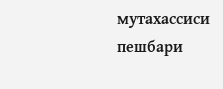мутахассиси пешбари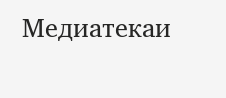Медиатекаи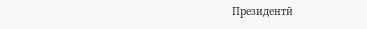Президентӣ